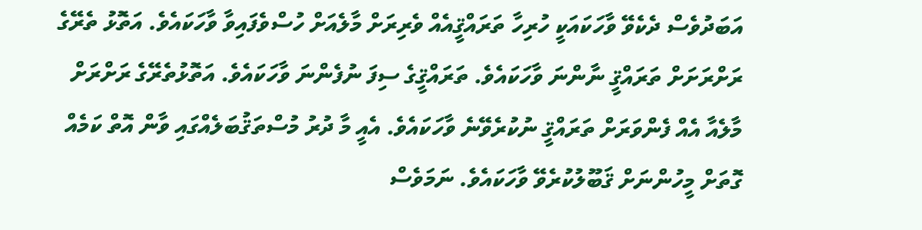އަބަދުވެސް ދެކެވޭ ވާހަކައަކީ ހުރިހާ ތަރައްޤީއެއް ވެރިރަށް މާލެއަށް ހުސްވެފައިވާ ވާހަކައެވެ. އަތޮޅު ތެރޭގެ ރަށްރަށަށް ތަރައްޤީ ނާންނަ ވާހަކައެވެ. ތަރައްޤީގެ ސިފަ ނުފެންނަ ވާހަކައެވެ. އަތޮޅުތެރޭގެ ރަށްރަށް މާލެއާ އެއް ފެންވަރަށް ތަރައްޤީ ނުކުރެވޭނެ ވާހަކައެވެ. އެއީ މާ ދުރު މުސްތަޤުބަލެއްގައި ވާން އޮތް ކަމެއް ގޮތަށް މީހުންނަށް ޤަބޫލުކުރެވޭ ވާހަކައެވެ. ނަމަވެސް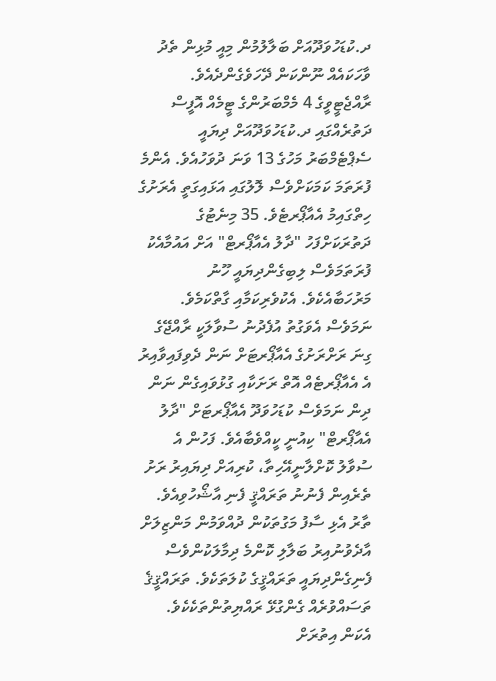ދ.ކުޑަހުވަދޫއަށް ބަލާލުމުން މިއީ މުޅިން ތެދު ވާހަކައެއް ނޫންކަން ދޭހަވެގެންދެއެވެ.
ރާއްޖެޓީވީގެ 4 މެމްބަރުންގެ ޓީމެއް އޮފީސް ދަތުރެއްގައި ދ.ކުޑަހުވަދޫއަށް ދިޔައީ ސެޕްޓެމްބަރު މަހުގެ 13 ވަނަ ދުވަހުއެވެ. އެންމެ ފުރަތަމަ ކަމަކަށްވެސް ލޮލުގައި އަޅައިގަތީ އެރަށުގެ ހިތްގައިމު އެއާޕޯރޓެވެ. 35 މިނެޓުގެ ދަތުރަކަށްފަހު "ދާލު އެއާޕޯރޓް" އަށް އައުމާއެކު ފުރަތަމަވެސް ލިބިގެންދިޔައީ ހޫނު މަރުހަބާއެކެވެ. އެކުވެރިކަމާއި ގާތްކަމެވެ. ނަމަވެސް އެވަގުތު އުފެދުނު ސުވާލަކީ ރާއްޖޭގެ ގިނަ ރަށްރަށުގެ އެއާޕޯރޓަށް ނަން ދެވިފައިވާއިރު އެ އެއާޕޯރޓެއް އޮތް ރަށަކާއި ގުޅުވައިގެން ނަން ދިން ނަމަވެސް ކުޑަހުވަދޫ އެއާޕޯރޓަށް "ދާލު އެއާޕޯރޓް" ކިއުނީ ކީއްވެބާއެވެ. ފަހުން އެ ސުވާލު ކޮށްލާނީއޭހިތާ، ކުރިއަށް ދިޔައިރު ރަށު ތެރެއިން ފެނުނު ތަރައްޤީ ފެނި އާޝޯހުވިއެވެ.
ތާރު އެޅި ސާފު މަގުތަކުން ދުއްވަމުން މަންޒިލަށް އާދެވުނުއިރު ބަލާލި ކޮންމެ ދިމާލަކުންވެސް ފެނިގެންދިޔައީ ތަރައްޤީގެ ކުލަތަކެވެ. ތަރައްޤީޤެ ތަސައްވުރެއް ގެންގުޅޭ ރައްޔިތުންތަކެކެވެ. އެކަން އިތުރަށް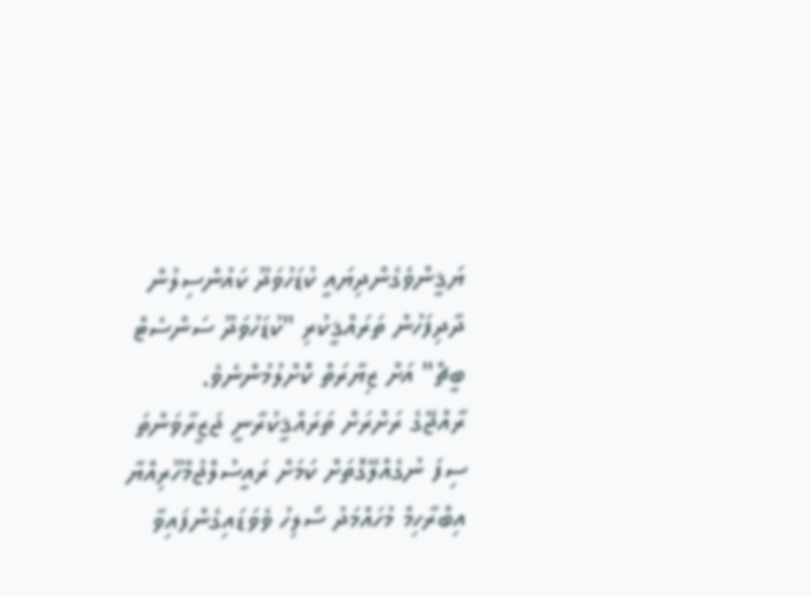ޔަޤީންވެގެންދިޔައީ ކުޑަހުވަދޫ ކައުންސިލުން ދާދިފަހުން ތަރައްޤީކުރި "ކުޑަހުވަދޫ ސަންސެޓް ބީޗް" އަށް ޒިޔާރަތް ކޮށްލުމުންނެވެ.
ރާއްޖޭގެ ރަށްރަށް ތަރައްޤީކުރާނީ ޖަޒީރާވަންތަ ސިފަ ނުގެއްލޭގޮތަށް ކަމަށް ރައީސުލްޖުމްހޫރިއްޔާ އިބްރާހިމް މުހައްމަދު ސޯލިހު ވެވަޑައިގެންފައިވާ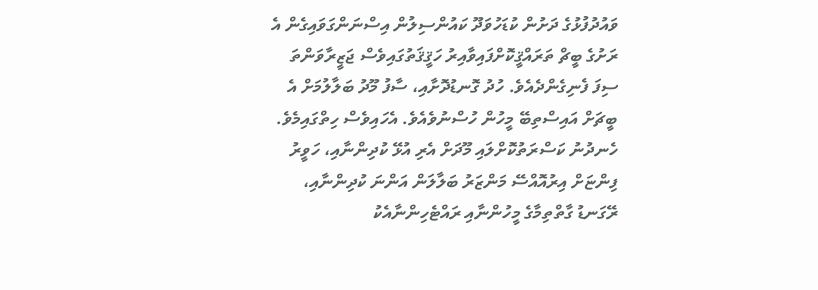ވައުދުފުޅުގެ ދަށުން ކުޑަހުވަދޫ ކައުންސިލުން އިސްނަންގަވައިގެން އެ ރަށުގެ ބީޗް ތަރައްޤީކޮށްފައިވާއިރު ހަޤީޤަތުގައިވެސް ޖަޒީރާވަންތަ ސިފަ ފެނިގެންދެއެވެ. ހުދު ގޮނޑުދޮށާއި، ސާފު މޫދު ބަލާލުމަށް އެ ބީޗަށް އައިސްތިބޭ މީހުން ހުސްނުވެއެވެ. އެހައިވެސް ހިތްގައިމެވެ. ހެނދުނު ކަސްރަތުކޮށްލައި މޫދަށް އެރި އުޅޭ ކުދިންނާއި، ހަވީރު ފިންޏަށް އިރުއޮއްސޭ މަންޒަރު ބަލާލަން އަންނަ ކުދިންނާއި، ރޭގަނޑު ގާތްތިމާގެ މީހުންނާއި ރައްޓެހިންނާއެކު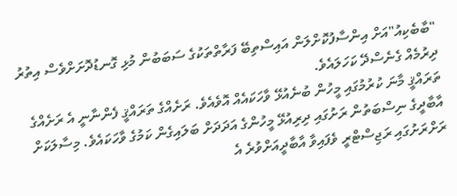"ބާބެކިއު"އަށް އިންސާފުކޮށްލަން އައިސްތިބޭ ފަރާތްތަކުގެ ސަބަބުން މުޅި ގޮނޑުދޮށަށްވެސް އިތުރު ދިރުމެއް ގެނެސްދޭ ކަހަލައެވެ.
ތަރައްޤީ މާނަ ކުރުމުގައި މީހުން ބުނެއުޅޭ ވާހަކައެއް އޮވެއެވެ. ރަށެއްގެ ތަރައްޤީ ފެންނާނީ އެ ރަށެއްގެ އާބާދީގެ ނިސްބަތުން ރަށުގައި ދިރިއުޅޭ މީހުންގެ އަދަދަށް ބަލައިގެން ކަމުގެ ވާހަކައެވެ. މިސާލަކަށް ރަށްރަށުގައި ރަޖިސްޓްރީ ވެފައިވާ އާބާދީއަށްވުރެ އެ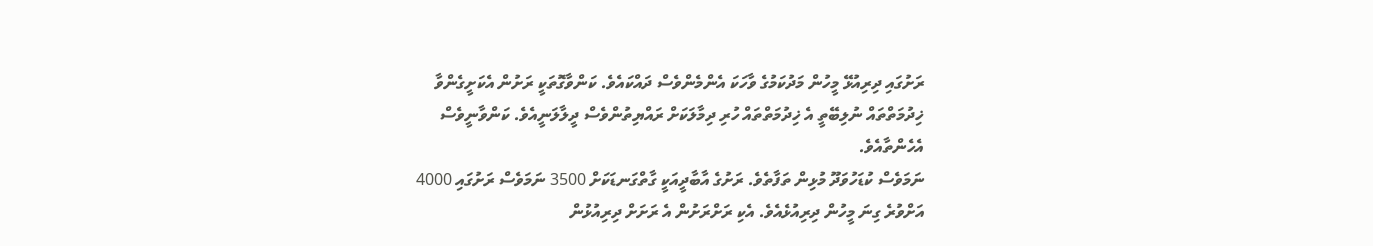ރަށުގައި ދިރިއުޅޭ މީހުން މަދުކަމުގެ ވާހަކަ އެންމެންވެސް ދައްކައެވެ. ކަންވާގޮތަކީ ރަށުން އެކަށީގެންވާ ޚިދުމަތްތައް ނުލިބޭތީ އެ ޚިދުމަތްތައް ހުރި ދިމާލަކަށް ރައްޔިތުންވެސް ދީލާލަނީއެވެ. ކަންވާނީވެސް އެހެންތާއެވެ.
ނަމަވެސް ކުޑަހުވަދޫ މުޅިން ތަފާތެވެ. ރަށުގެ އާބާދީއަކީ ގާތްގަނޑަކަށް 3500 ނަމަވެސް ރަށުގައި 4000 އަށްވުރެ ގިނަ މީހުން ދިރިއުޅެއެވެ. އެކި ރަށްރަށުން އެ ރަށަށް ދިރިއުޅުން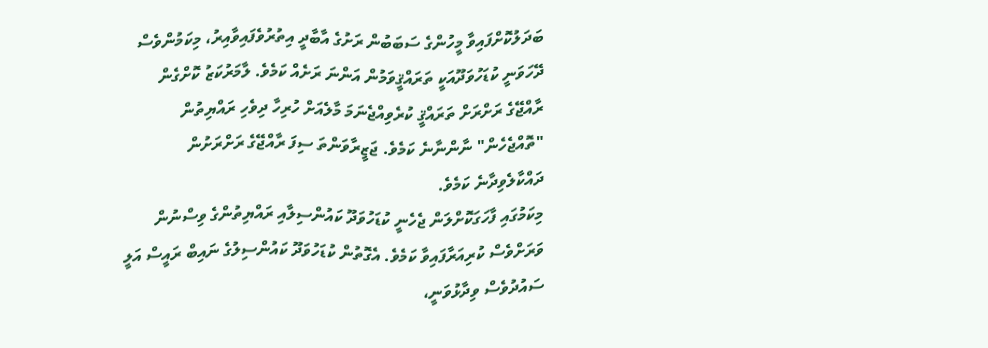ބަދަލުކޮށްފައިވާ މީހުންގެ ސަބަބުން ރަށުގެ އާބާދީ އިތުރުވެފައިވާއިރު، މިކަމުންވެސް ދޭހަވަނީ ކުޑަހުވަދޫއަކީ ތަރައްޤީވަމުން އަންނަ ރަށެއް ކަމެވެ. ލާމަރުކަޒު ކޮށްގެން ރާއްޖޭގެ ރަށްރަށް ތަރައްޤީ ކުރެވިއްޖެނަމަ މާލެއަށް ހުރިހާ ދިވެހި ރައްޔިތުން "ތޮއްޖެހެން" ނާންނާނެ ކަމެވެ. ޖަޒީރާވަންތަ ސިފަ ރާއްޖޭގެ ރަށްރަށުން ދައްކާލެވިދާނެ ކަމެވެ.
މިކަމުގައި ފާހަގަކޮށްލަން ޖެހެނީ ކުޑަހުވަދޫ ކައުންސިލާއި ރައްޔިތުންގެ ވިސްނުން ވަރަށްވެސް ކުރިއަރާފައިވާ ކަމެވެ. އެގޮތުން ކުޑަހުވަދޫ ކައުންސިލުގެ ނައިބް ރައީސް އަލީ ސައުދުވެސް ވިދާޅުވަނީ،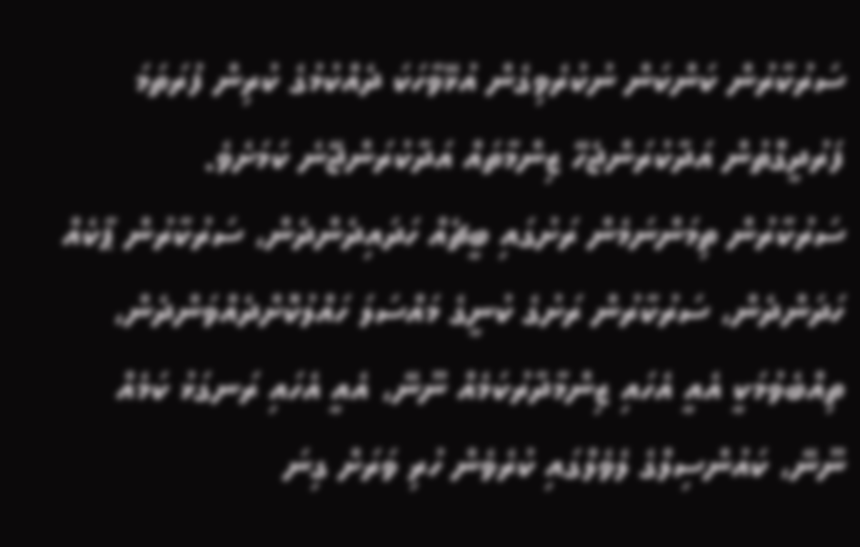ސަރުކާރުން ކަންކަން ނުކުރެވިގެން އުޅޭވާހަކަ ދެއްކުމުގެ ކުރިން ފުރަތަމަ ފަރުދީގޮތުން އަދާކުރަންޖެހޭ ޒިންމާތައް އަދާކުރަންޖޭނެ ކަމަށެވެ.
ސަރުކާރުން ތިމަންނަމެން ރަށުގައި ބީޗެއް ހަދައިދެންދެން، ސަރުކާރުން ޕާކެއް ހަދަންދެން، ސަރުކާރުން ރަށުގެ ކުނީގެ މައްސަލަ ހައްލުކޮށްދެއްވަންދެން، ތިއްބެވުމަކީ އެއީ އެހައި ޒިންމާދާރުކަމެއް ނޫނޭ، އެއީ އެހައި ރަނގަޅު ކަމެއް ނޫނޭ، ކައުންސިލްގެ ލެވެލްގައި ކުރެވެން ހުރި ވަރަށް ގިނަ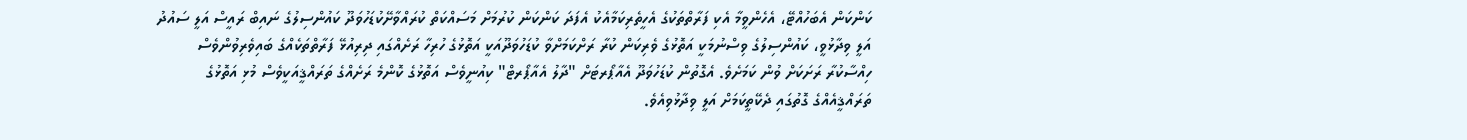ކަންކަން އެބަހުއްޓޭ، އެހެންވީމާ އެކި ފަރާތްތަކުގެ އެހީތެރިކަމާއެކު އެފަދަ ކަންކަން ކުރުމަށް މަސައްކަތް ކުރައްވާށޭކުޑަހުވަދޫ ކައުންސިލުގެ ނައިބް ރައީސް އަލީ ސައުދު
އަލީ ވިދާޅުވީ، ކައުންސިލުގެ ވިސްނުމަކީ އަތޮޅުގެ ވެރިކަން ކުރާ ރަށްކަމަށްވާ ކުޑަހުވަދޫއަކީ އަތޮޅުގެ ހުރިހާ ރަށެއްގައި ދިރިއުޅޭ ފަރާތްތަކެއްގެ ބައިވެރިވުންވެސް ހިއްސާކުރާ ރަށަކަށް ވުން ކަމަށެވެ. އެގޮތުން ކުޑަހުވަދޫ އެއާޕޯރޓަށް "ދާލު އެއާޕޯރޓް" ކިއުނީވެސް އަތޮޅުގެ ކޮންމެ ރަށެއްގެ ތަރައްޤީއަކީވެސް މުޅި އަތޮޅުގެ ތަރައްޤީއެއްގެ ގޮތުގައި ދެކޭތީކަމަށް އަލީ ވިދާޅުވިއެވެ.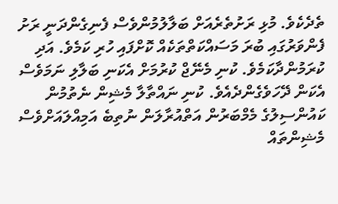ތެދެކެވެ. މުޅި ރަށުތެރެއަށް ބަލާލުމުންވެސް ފެނިގެންދަނީ ރަށު ފެންވަރުގައި ބުރަ މަސައްކަތްތަކެއް ކޮށްފައި ހުރި ކަމެވެ. އަދި ކުރަމުންދާކަމެވެ. ކުނި މެނޭޖް ކުރުމަށް އެކަނި ބަލާލި ނަމަވެސް އެކަން ދޭހަވެގެންދެއެވެ. ކުނި ނައްތާލާ މެޝިން ނެތުމުން ކައުންސިލުގެ މެމްބަރުން އަތްއުރާލަން ނުތިބެ އަމިއްލައަށްވެސް މެޝިންތައް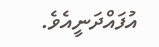އުފައްދަނީއެވެ.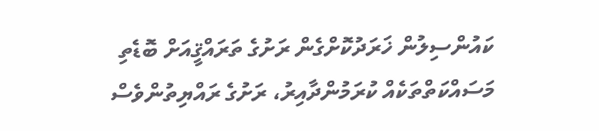ކައުންސިލުން ޚަރަދުކޮށްގެން ރަށުގެ ތަރައްޤީއަށް ބޮޑެތި މަސައްކަތްތަކެއް ކުރަމުންދާއިރު، ރަށުގެ ރައްޔިތުންވެސް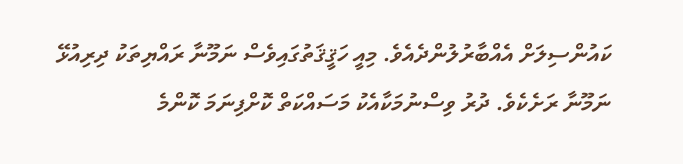ކައުންސިލަށް އެއްބާރުލުންދެއެވެ. މިއީ ހަޤީޤަތުގައިވެސް ނަމޫނާ ރައްޔިތަކު ދިރިއުޅޭ ނަމޫނާ ރަށެކެވެ. ދުރު ވިސްނުމަކާއެކު މަސައްކަތް ކޮށްފިނަމަ ކޮންމެ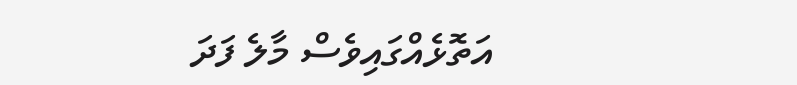އަތޮޅެއްގައިވެސް މާލެ ފަދަ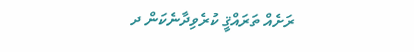ރަށެއް ތަރައްޤީ ކުރެވިދާނެކަން ދ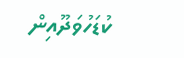ކުޑަހުވަދޫއިން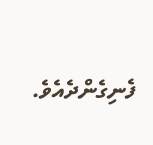ފެނިގެންދެއެވެ.